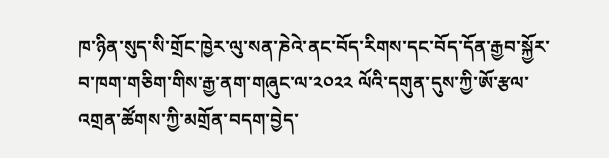ཁ་ཉིན་སུད་སི་གྲོང་ཁྱེར་ལུ་སན་ཎེའེ་ནང་བོད་རིགས་དང་བོད་དོན་རྒྱབ་སྐྱོར་བ་ཁག་གཅིག་གིས་རྒྱ་ནག་གཞུང་ལ་༢༠༢༢ ལོའི་དགུན་དུས་ཀྱི་ཨོ་རྩལ་འགྲན་ཚོགས་ཀྱི་མགྲོན་བདག་བྱེད་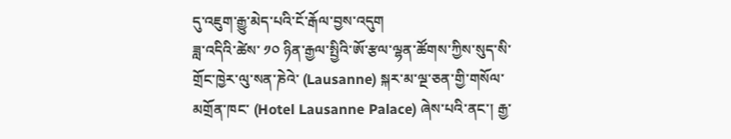དུ་འཇུག་རྒྱུ་མེད་པའི་ངོ་རྒོལ་བྱས་འདུག
ཟླ་འདིའི་ཚེས་ ༡༠ ཉིན་རྒྱལ་སྤྱིའི་ཨོ་རྩལ་ལྷན་ཚོགས་ཀྱིས་སུད་སི་གྲོང་ཁྱེར་ལུ་སན་ཎེའེ་ (Lausanne) སྐར་མ་ལྔ་ཅན་གྱི་གསོལ་མགྲོན་ཁང་ (Hotel Lausanne Palace) ཞེས་པའི་ནང་། རྒྱ་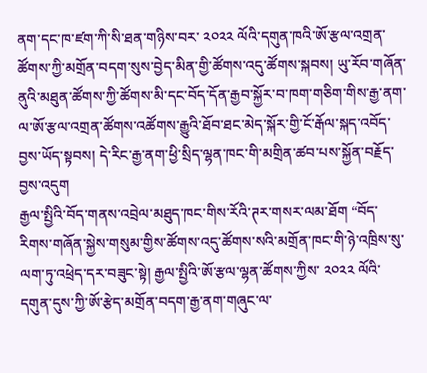ནག་དང་ཁ་ཛག་ཀི་སི་ཐན་གཉིས་བར་ ༢༠༢༢ ལོའི་དགུན་ཁའི་ཨོ་རྩལ་འགྲན་ཚོགས་ཀྱི་མགྲོན་བདག་སུས་བྱེད་མིན་གྱི་ཚོགས་འདུ་ཚོགས་སྐབས། ཡུ་རོབ་གཞོན་ནུའི་མཐུན་ཚོགས་ཀྱི་ཚོགས་མི་དང་བོད་དོན་རྒྱབ་སྐྱོར་བ་ཁག་གཅིག་གིས་རྒྱ་ནག་ལ་ཨོ་རྩལ་འགྲན་ཚོགས་འཚོགས་རྒྱུའི་ཐོབ་ཐང་མེད་སྐོར་གྱི་ངོ་རྒོལ་སྐད་འབོད་བྱས་ཡོད་སྟབས། དེ་རིང་རྒྱ་ནག་ཕྱི་སྲིད་ལྷན་ཁང་གི་མགྲིན་ཚབ་པས་སྐྱོན་བརྗོད་བྱས་འདུག
རྒྱལ་སྤྱིའི་བོད་གནས་འབྲེལ་མཐུད་ཁང་གིས་རོའི་ཊར་གསར་ལམ་ཐོག “བོད་རིགས་གཞོན་སྐྱེས་གསུམ་གྱིས་ཚོགས་འདུ་ཚོགས་སའི་མགྲོན་ཁང་གི་ཉེ་འཁྲིས་སུ་ལག་ཏུ་འཕྲེད་དར་བཟུང་སྟེ། རྒྱལ་སྤྱིའི་ཨོ་རྩལ་ལྷན་ཚོགས་ཀྱིས་ ༢༠༢༢ ལོའི་དགུན་དུས་ཀྱི་ཨོ་རྩེད་མགྲོན་བདག་རྒྱ་ནག་གཞུང་ལ་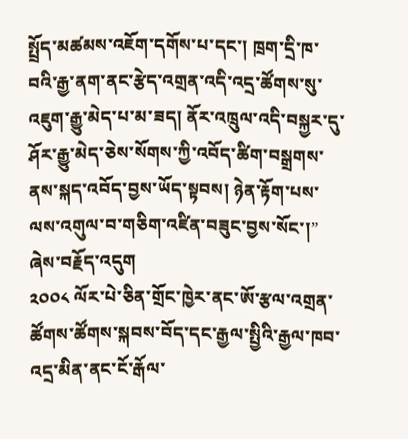སྤྲོད་མཚམས་འཇོག་དགོས་པ་དང་། ཁྲག་དྲི་ཁ་བའི་རྒྱ་ནག་ནང་རྩེད་འགྲན་འདི་འདྲ་ཚོགས་སུ་འཇུག་རྒྱུ་མེད་པ་མ་ཟད། ནོར་འཁྲུལ་འདི་བསྐྱར་དུ་ཤོར་རྒྱུ་མེད་ཅེས་སོགས་ཀྱི་འབོད་ཚིག་བསྒྲགས་ནས་སྐད་འབོད་བྱས་ཡོད་སྟབས། ཉེན་རྟོག་པས་ལས་འགུལ་བ་གཅིག་འཛིན་བཟུང་བྱས་སོང་།” ཞེས་བརྗོད་འདུག
༢༠༠༨ ལོར་པེ་ཅིན་གྲོང་ཁྱེར་ནང་ཨོ་རྩལ་འགྲན་ཚོགས་ཚོགས་སྐབས་བོད་དང་རྒྱལ་སྤྱིའི་རྒྱལ་ཁབ་འདྲ་མིན་ནང་ངོ་རྒོལ་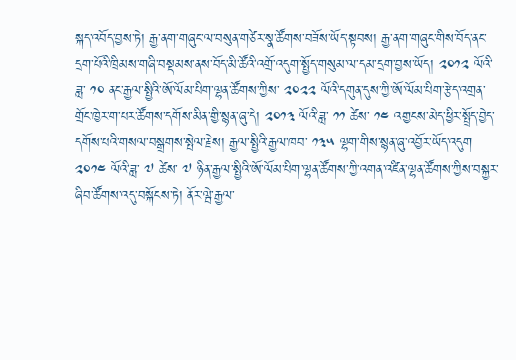སྐད་འབོད་བྱས་ཏེ། རྒྱ་ནག་གཞུང་ལ་བསུན་གཙེར་སྣ་ཚོགས་བཟོས་ཡོད་སྟབས། རྒྱ་ནག་གཞུང་གིས་བོད་ནང་དྲག་པོའི་ཁྲིམས་གཞི་བསྡམས་ནས་བོད་མི་ཚོའི་འགྲོ་འདུག་སྤྱོད་གསུམ་ལ་དམ་དྲག་བྱས་ཡོད། ༢༠༡༢ ལོའི་ཟླ་ ༡༠ ནང་རྒྱལ་སྤྱིའི་ཨོ་ལོམ་པིག་ལྷན་ཚོགས་ཀྱིས་ ༢༠༢༢ ལོའི་དགུན་དུས་ཀྱི་ཨོ་ལོམ་པིག་རྩེད་འགྲན་གྲོང་ཁྱེར་ག་པར་ཚོགས་དགོས་མིན་གྱི་སྙན་ཞུ་དེ། ༢༠༡༣ ལོའི་ཟླ་ ༡༡ ཚེས་ ༡༤ འགྱངས་མེད་ཕྱིར་སྤྲོད་བྱེད་དགོས་པའི་གསལ་བསྒྲགས་སྤེལ་རྗེས། རྒྱལ་སྤྱིའི་རྒྱལ་ཁབ་ ༡༣༥ ལྷག་གིས་སྙན་ཞུ་འབྱོར་ཡོད་འདུག ༢༠༡༤ ལོའི་ཟླ་ ༧ ཚེས་ ༧ ཉིན་རྒྱལ་སྤྱིའི་ཨོ་ལོམ་པིག་ལྷན་ཚོགས་ཀྱི་འགན་འཛིན་ལྷན་ཚོགས་ཀྱིས་བསྐྱར་ཞིབ་ཚོགས་འདུ་བསྐོངས་ཏེ། ནོར་ལྦེ་རྒྱལ་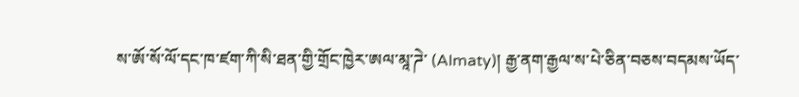ས་ཨོ་སོ་ལོ་དང་ཁ་ཛག་ཀི་སི་ཐན་གྱི་གྲོང་ཁྱེར་ཨལ་མཱ་ཌེ་ (Almaty)། རྒྱ་ནག་རྒྱལ་ས་པེ་ཅིན་བཅས་བདམས་ཡོད་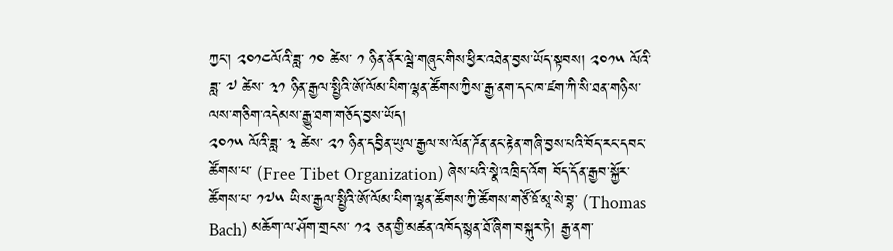ཀྱང་། ༢༠༡༤ལོའི་ཟླ་ ༡༠ ཚེས་ ༡ ཉིན་ནོར་ལྦེ་གཞུང་གིས་ཕྱིར་འཐེན་བྱས་ཡོད་སྟབས། ༢༠༡༥ ལོའི་ཟླ་ ༧ ཚེས་ ༣༡ ཉིན་རྒྱལ་སྤྱིའི་ཨོ་ལོམ་པིག་ལྷན་ཚོགས་ཀྱིས་རྒྱ་ནག་དང་ཁ་ཛག་ཀི་སི་ཐན་གཉིས་ལས་གཅིག་འདེམས་རྒྱུ་ཐག་གཅོད་བྱས་ཡོད།
༢༠༡༥ ལོའི་ཟླ་ ༣ ཚེས་ ༢༡ ཉིན་དབྱིན་ཡུལ་རྒྱལ་ས་ལོན་ཌོན་ནང་རྟེན་གཞི་བྱས་པའི་བོད་རང་དབང་ཚོགས་པ་ (Free Tibet Organization) ཞེས་པའི་སྣེ་འཁྲིད་འོག བོད་དོན་རྒྱབ་སྐྱོར་ཚོགས་པ་ ༡༧༥ ཡིས་རྒྱལ་སྤྱིའི་ཨོ་ལོམ་པིག་ལྷན་ཚོགས་ཀྱི་ཚོགས་གཙོ་ཋོ་མཱ་སེ་བྷ་ (Thomas Bach) མཆོག་ལ་ཤོག་གྲངས་ ༡༢ ཅན་གྱི་མཚན་འཁོད་སྙན་ཐོ་ཞིག་བསྐུར་ཏེ། རྒྱ་ནག་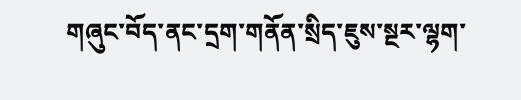གཞུང་བོད་ནང་དྲག་གནོན་སྲིད་ཇུས་སྔར་ལྷག་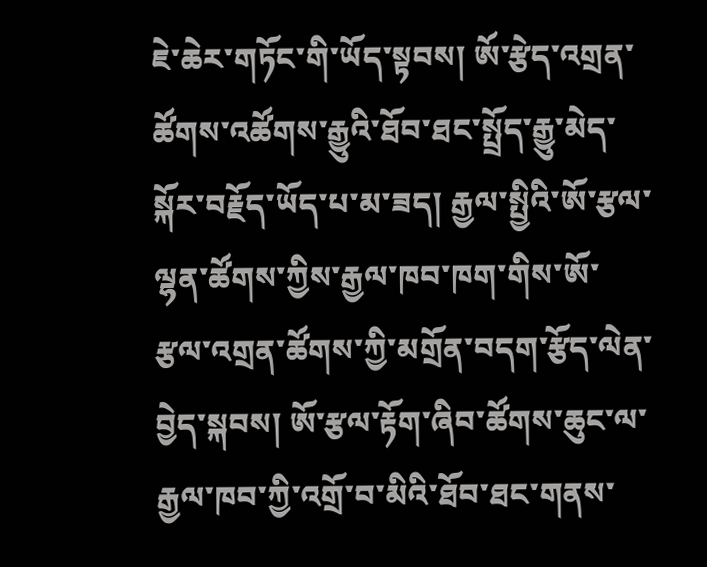ཇེ་ཆེར་གཏོང་གི་ཡོད་སྟབས། ཨོ་རྩེད་འགྲན་ཚོགས་འཚོགས་རྒྱུའི་ཐོབ་ཐང་སྤྲོད་རྒྱུ་མེད་སྐོར་བརྗོད་ཡོད་པ་མ་ཟད། རྒྱལ་སྤྱིའི་ཨོ་རྩལ་ལྷན་ཚོགས་ཀྱིས་རྒྱལ་ཁབ་ཁག་གིས་ཨོ་རྩལ་འགྲན་ཚོགས་ཀྱི་མགྲོན་བདག་རྩོད་ལེན་བྱེད་སྐབས། ཨོ་རྩལ་རྟོག་ཞིབ་ཚོགས་ཆུང་ལ་རྒྱལ་ཁབ་ཀྱི་འགྲོ་བ་མིའི་ཐོབ་ཐང་གནས་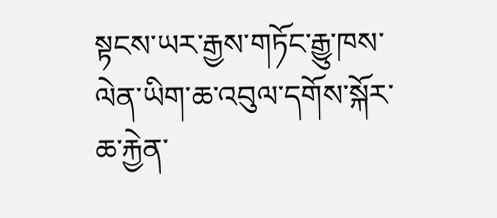སྟངས་ཡར་རྒྱས་གཏོང་རྒྱུ་ཁས་ལེན་ཡིག་ཆ་འབུལ་དགོས་སྐོར་ཆ་རྐྱེན་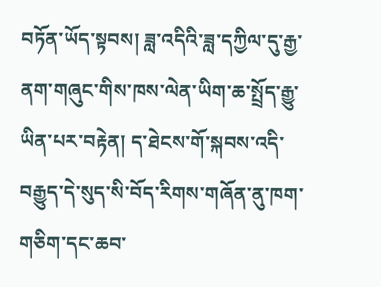བཏོན་ཡོད་སྟབས། ཟླ་འདིའི་ཟླ་དཀྱིལ་དུ་རྒྱ་ནག་གཞུང་གིས་ཁས་ལེན་ཡིག་ཆ་སྤྲོད་རྒྱུ་ཡིན་པར་བརྟེན། ད་ཐེངས་གོ་སྐབས་འདི་བརྒྱུད་དེ་སུད་སི་བོད་རིགས་གཞོན་ནུ་ཁག་གཅིག་དང་ཆབ་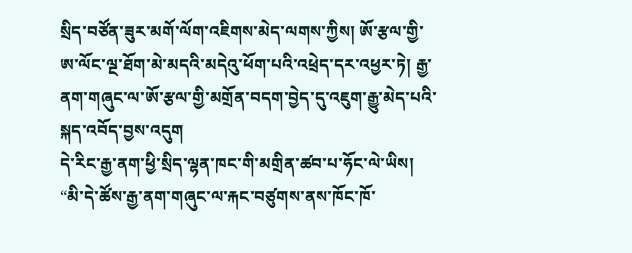སྲིད་བཙོན་ཟུར་མགོ་ལོག་འཇིགས་མེད་ལགས་ཀྱིས། ཨོ་རྩལ་གྱི་ཨ་ལོང་ལྔ་ཐོག་མེ་མདའི་མདེའུ་ཕོག་པའི་འཕྲེད་དར་འཕྱར་ཏེ། རྒྱ་ནག་གཞུང་ལ་ཨོ་རྩལ་གྱི་མགྲོན་བདག་བྱེད་དུ་འཇུག་རྒྱུ་མེད་པའི་སྐད་འབོད་བྱས་འདུག
དེ་རིང་རྒྱ་ནག་ཕྱི་སྲིད་ལྷན་ཁང་གི་མགྲིན་ཚབ་པ་ཧོང་ལེ་ཡིས། “མི་དེ་ཚོས་རྒྱ་ནག་གཞུང་ལ་རྐང་བཙུགས་ནས་ཁོང་ཁོ་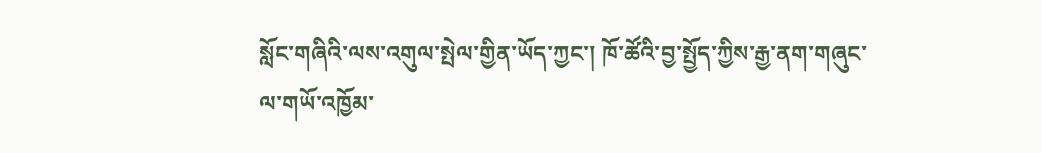སློང་གཞིའི་ལས་འགུལ་སྤེལ་གྱིན་ཡོད་ཀྱང་། ཁོ་ཚོའི་བྱ་སྤྱོད་ཀྱིས་རྒྱ་ནག་གཞུང་ལ་གཡོ་འཁྱོམ་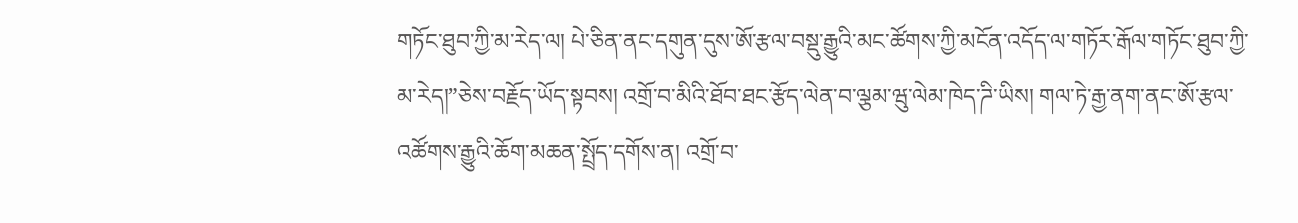གཏོང་ཐུབ་ཀྱི་མ་རེད་ལ། པེ་ཅིན་ནང་དགུན་དུས་ཨོ་རྩལ་བསྡུ་རྒྱུའི་མང་ཚོགས་ཀྱི་མངོན་འདོད་ལ་གཏོར་རྒོལ་གཏོང་ཐུབ་ཀྱི་མ་རེད།”ཅེས་བརྗོད་ཡོད་སྟབས། འགྲོ་བ་མིའི་ཐོབ་ཐང་རྩོད་ལེན་བ་ལྕམ་ཝུ་ལེམ་ཁེད་ཌི་ཡིས། གལ་ཏེ་རྒྱ་ནག་ནང་ཨོ་རྩལ་འཚོགས་རྒྱུའི་ཆོག་མཆན་སྤྲོད་དགོས་ན། འགྲོ་བ་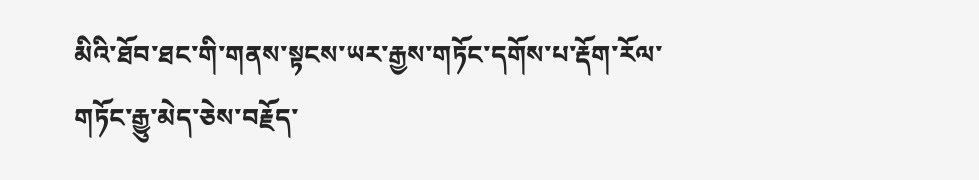མིའི་ཐོབ་ཐང་གི་གནས་སྟངས་ཡར་རྒྱས་གཏོང་དགོས་པ་རྡོག་རོལ་གཏོང་རྒྱུ་མེད་ཅེས་བརྗོད་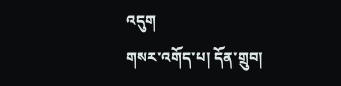འདུག
གསར་འགོད་པ། དོན་གྲུབ།